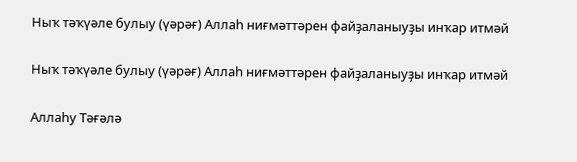Ныҡ тәҡүәле булыу (үәрәғ) Аллаһ ниғмәттәрен файҙаланыуҙы инҡар итмәй

Ныҡ тәҡүәле булыу (үәрәғ) Аллаһ ниғмәттәрен файҙаланыуҙы инҡар итмәй

Аллаһу Тәғәлә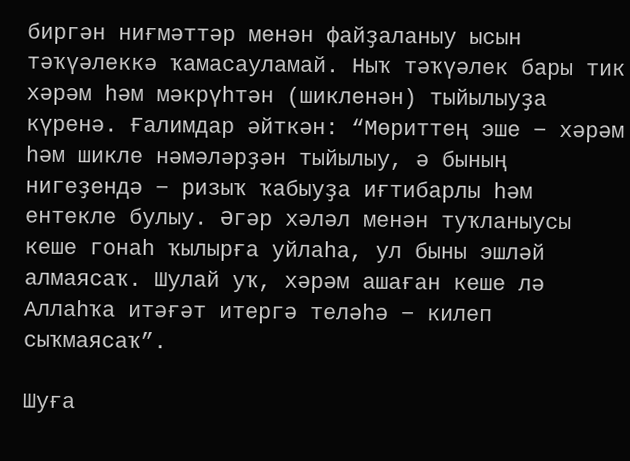биргән ниғмәттәр менән файҙаланыу ысын тәҡүәлеккә ҡамасауламай. Ныҡ тәҡүәлек бары тик хәрәм һәм мәкрүһтән (шикленән) тыйылыуҙа күренә. Ғалимдар әйткән: “Мөриттең эше − хәрәм һәм шикле нәмәләрҙән тыйылыу, ә бының нигеҙендә − ризыҡ ҡабыуҙа иғтибарлы һәм ентекле булыу. Әгәр хәләл менән туҡланыусы кеше гонаһ ҡылырға уйлаһа, ул быны эшләй алмаясаҡ. Шулай уҡ, хәрәм ашаған кеше лә Аллаһҡа итәғәт итергә теләһә − килеп сыҡмаясаҡ”.

Шуға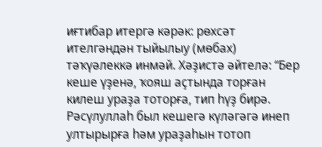иғтибар итергә кәрәк: рөхсәт ителгәндән тыйылыу (мөбах) тәҡүәлеккә инмәй. Хәҙистә әйтелә: “Бер кеше үҙенә, ҡояш аҫтында торған килеш ураҙа тоторға, тип һүҙ бирә. Рәсүлуллаһ был кешегә күләгәгә инеп ултырырға һәм ураҙаһын тотоп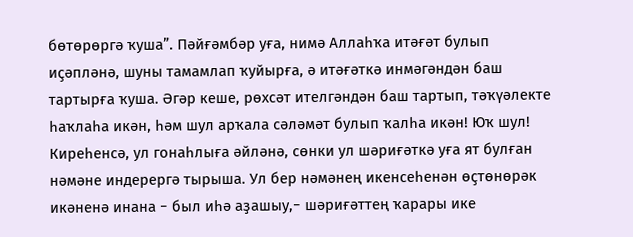бөтөрөргә ҡуша”. Пәйғәмбәр уға, нимә Аллаһҡа итәғәт булып иҫәпләнә, шуны тамамлап ҡуйырға, ә итәғәткә инмәгәндән баш тартырға ҡуша. Әгәр кеше, рөхсәт ителгәндән баш тартып, тәҡүәлекте һаҡлаһа икән, һәм шул арҡала сәләмәт булып ҡалһа икән! Юҡ шул! Киреһенсә, ул гонаһлыға әйләнә, сөнки ул шәриғәткә уға ят булған нәмәне индерергә тырыша. Ул бер нәмәнең икенсеһенән өҫтөнөрәк икәненә инана − был иһә аҙашыу,− шәриғәттең ҡарары ике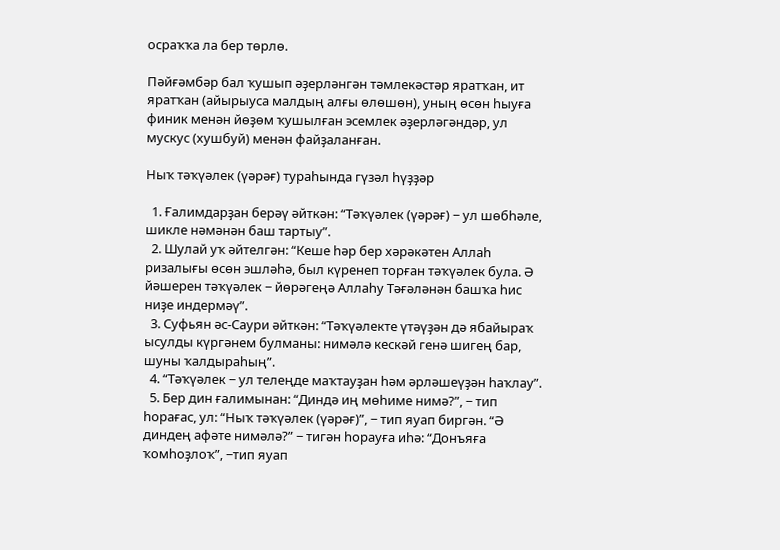осраҡҡа ла бер төрлө.

Пәйғәмбәр бал ҡушып әҙерләнгән тәмлекәстәр яратҡан, ит яратҡан (айырыуса малдың алғы өлөшөн), уның өсөн һыуға финик менән йөҙөм ҡушылған эсемлек әҙерләгәндәр, ул мускус (хушбуй) менән файҙаланған.

Ныҡ тәҡүәлек (үәрәғ) тураһында гүзәл һүҙҙәр

  1. Ғалимдарҙан берәү әйткән: “Тәҡүәлек (үәрәғ) − ул шөбһәле, шикле нәмәнән баш тартыу”.
  2. Шулай уҡ әйтелгән: “Кеше һәр бер хәрәкәтен Аллаһ ризалығы өсөн эшләһә, был күренеп торған тәҡүәлек була. Ә йәшерен тәҡүәлек − йөрәгеңә Аллаһу Тәғәләнән башҡа һис ниҙе индермәү”.
  3. Суфьян әс-Саури әйткән: “Тәҡүәлекте үтәүҙән дә ябайыраҡ ысулды күргәнем булманы: нимәлә кескәй генә шигең бар, шуны ҡалдыраһың”.
  4. “Тәҡүәлек − ул телеңде маҡтауҙан һәм әрләшеүҙән һаҡлау”.
  5. Бер дин ғалимынан: “Диндә иң мөһиме нимә?”, − тип һорағас, ул: “Ныҡ тәҡүәлек (үәрәғ)”, − тип яуап биргән. “Ә диндең афәте нимәлә?” − тигән һорауға иһә: “Донъяға ҡомһоҙлоҡ”, −тип яуап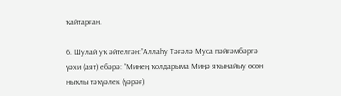ҡайтарған.

6. Шулай уҡ әйтелгән:”Аллаһу Тәғәлә Муса пәйғәмбәргә үәхи (аят) ебәрә: “Минең ҡолдарыма Миңә яҡынайыу өсөн ныҡлы тәҡүәлек (үәрәғ)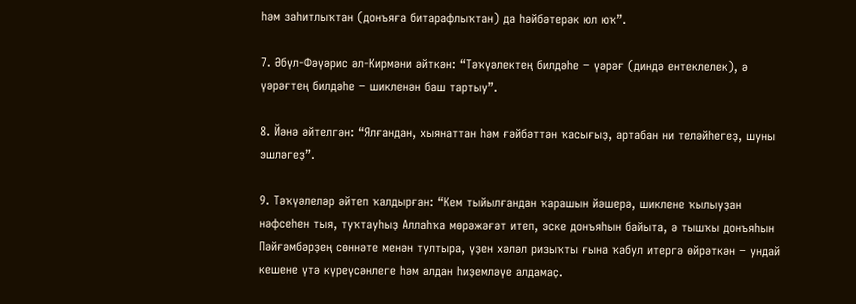һәм заһитлыҡтан (донъяға битарафлыҡтан) да һәйбәтерәк юл юҡ”.

7. Әбүл-Фәүәрис әл-Кирмәни әйткән: “Тәҡүәлектең билдәһе − үәрәғ (диндә ентеклелек), ә үәрәғтең билдәһе − шикленән баш тартыу”.

8. Йәнә әйтелгән: “Ялғандан, хыянаттан һәм ғәйбәттән ҡасығыҙ, артабан ни теләйһегеҙ, шуны эшләгеҙ”.

9. Тәҡүәлеләр әйтеп ҡалдырған: “Кем тыйылғандан ҡарашын йәшерә, шиклене ҡылыуҙан нәфсеһен тыя, туҡтауһыҙ Аллаһҡа мөрәжәғәт итеп, эске донъяһын байыта, ә тышҡы донъяһын Пәйғәмбәрҙең сөннәте менән тултыра, үҙен хәләл ризыҡты ғына ҡабул итергә өйрәткән − ундай кешене үтә күреүсәнлеге һәм алдан һиҙемләүе алдамаҫ.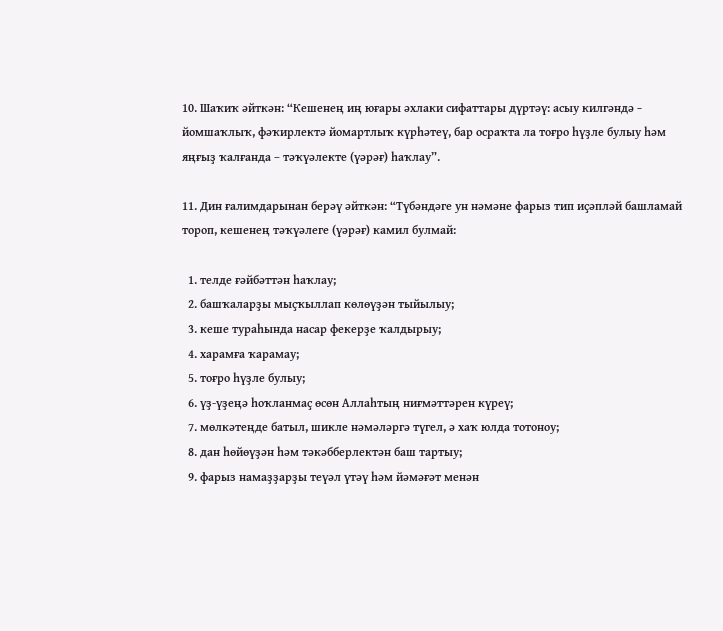10. Шаҡиҡ әйткән: “Кешенең иң юғары әхлаки сифаттары дүртәү: асыу килгәндә − йомшаҡлыҡ, фәҡирлектә йомартлыҡ күрһәтеү, бар осраҡта ла тоғро һүҙле булыу һәм яңғыҙ ҡалғанда – тәҡүәлекте (үәрәғ) һаҡлау”.

11. Дин ғалимдарынан берәү әйткән: “Түбәндәге ун нәмәне фарыз тип иҫәпләй башламай тороп, кешенең тәҡүәлеге (үәрәғ) камил булмай:

  1. телде ғәйбәттән һаҡлау;
  2. башҡаларҙы мыҫҡыллап көлөүҙән тыйылыу;
  3. кеше тураһында насар фекерҙе ҡалдырыу;
  4. харамға ҡарамау;
  5. тоғро һүҙле булыу;
  6. үҙ-үҙеңә һоҡланмаҫ өсөн Аллаһтың ниғмәттәрен күреү;
  7. мөлкәтеңде батыл, шикле нәмәләргә түгел, ә хаҡ юлда тотоноу;
  8. дан һөйөүҙән һәм тәкәбберлектән баш тартыу;
  9. фарыз намаҙҙарҙы теүәл үтәү һәм йәмәғәт менән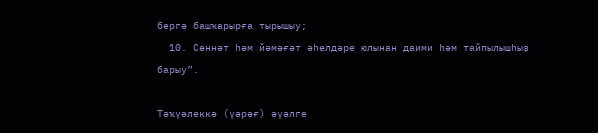бергә башҡарырға тырышыу;
  10. Сөннәт һәм йәмәғәт әһелдәре юлынан даими һәм тайпылышһыҙ барыу”.

Тәҡүәлеккә (үәрәғ) әүәлге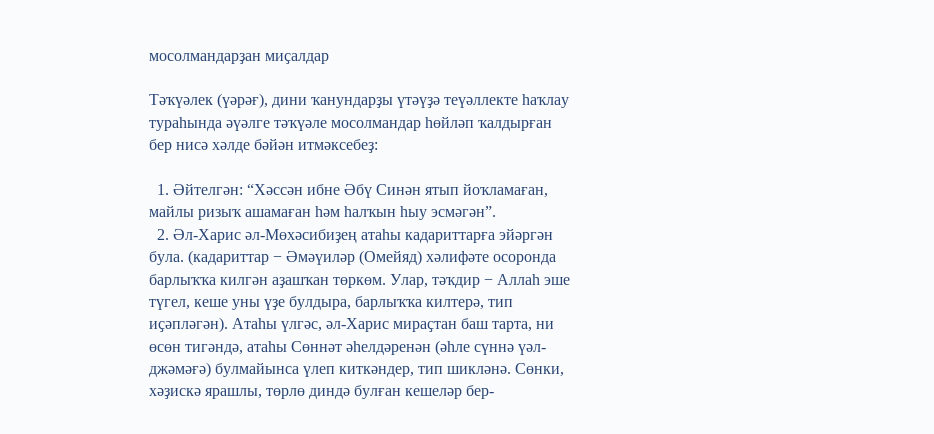мосолмандарҙан миҫалдар

Тәҡүәлек (үәрәғ), дини ҡанундарҙы үтәүҙә теүәллекте һаҡлау тураһында әүәлге тәҡүәле мосолмандар һөйләп ҡалдырған бер нисә хәлде бәйән итмәксебеҙ:

  1. Әйтелгән: “Хәссән ибне Әбү Синән ятып йоҡламаған, майлы ризыҡ ашамаған һәм һалҡын һыу эсмәгән”.
  2. Әл-Харис әл-Мөхәсибиҙең атаһы кадариттарға эйәргән була. (кадариттар − Әмәүиләр (Омейяд) хәлифәте осоронда барлыҡҡа килгән аҙашҡан төркөм. Улар, тәҡдир − Аллаһ эше түгел, кеше уны үҙе булдыра, барлыҡҡа килтерә, тип иҫәпләгән). Атаһы үлгәс, әл-Харис мираҫтан баш тарта, ни өсөн тигәндә, атаһы Сөннәт әһелдәренән (әһле сүннә үәл-джәмәғә) булмайынса үлеп киткәндер, тип шикләнә. Сөнки, хәҙискә ярашлы, төрлө диндә булған кешеләр бер-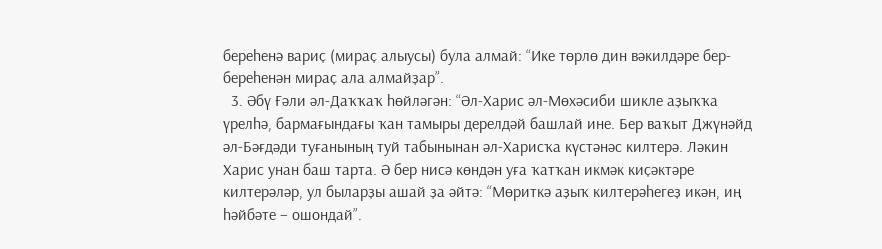береһенә вариҫ (мираҫ алыусы) була алмай: “Ике төрлө дин вәкилдәре бер-береһенән мираҫ ала алмайҙар”.
  3. Әбү Ғәли әл-Даҡҡаҡ һөйләгән: “Әл-Харис әл-Мөхәсиби шикле аҙыҡҡа үрелһә, бармағындағы ҡан тамыры дерелдәй башлай ине. Бер ваҡыт Джүнәйд әл-Бәғдәди туғанының туй табынынан әл-Харисҡа күстәнәс килтерә. Ләкин Харис унан баш тарта. Ә бер нисә көндән уға ҡатҡан икмәк киҫәктәре килтерәләр, ул быларҙы ашай ҙа әйтә: “Мөриткә аҙыҡ килтерәһегеҙ икән, иң һәйбәте − ошондай”.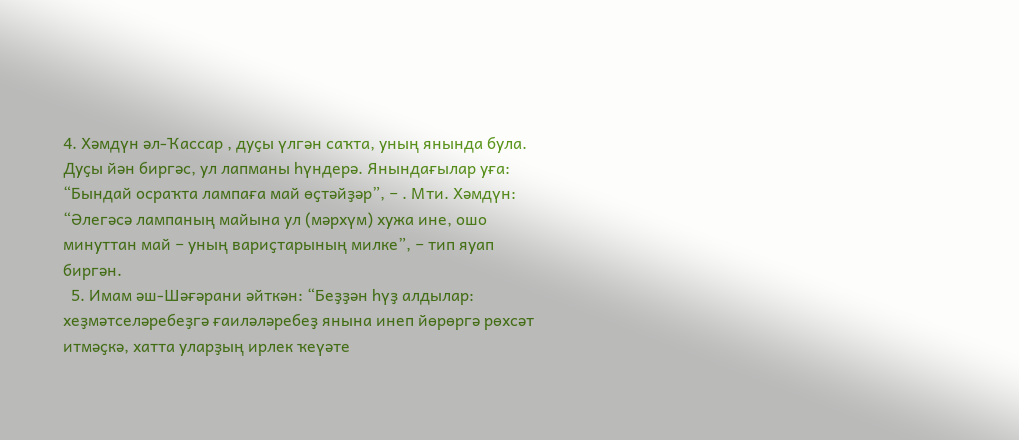4. Хәмдүн әл-Ҡассар , дуҫы үлгән саҡта, уның янында була. Дуҫы йән биргәс, ул лапманы һүндерә. Янындағылар уға: “Бындай осраҡта лампаға май өҫтәйҙәр”, − . Мти. Хәмдүн: “Әлегәсә лампаның майына ул (мәрхүм) хужа ине, ошо минуттан май − уның вариҫтарының милке”, − тип яуап биргән.
  5. Имам әш-Шәғәрани әйткән: “Беҙҙән һүҙ алдылар: хеҙмәтселәребеҙгә ғаиләләребеҙ янына инеп йөрөргә рөхсәт итмәҫкә, хатта уларҙың ирлек ҡеүәте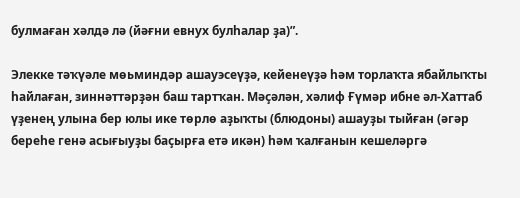булмаған хәлдә лә (йәғни евнух булһалар ҙа)”.

Элекке тәҡүәле мөьминдәр ашауэсеүҙә, кейенеүҙә һәм торлаҡта ябайлыҡты һайлаған, зиннәттәрҙән баш тартҡан. Мәҫәлән, хәлиф Ғүмәр ибне әл-Хаттаб үҙенең улына бер юлы ике төрлө аҙыҡты (блюдоны) ашауҙы тыйған (әгәр береһе генә асығыуҙы баҫырға етә икән) һәм ҡалғанын кешеләргә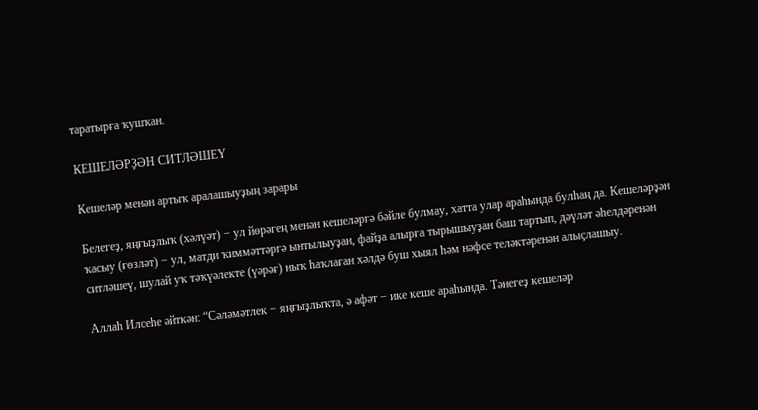таратырға ҡушҡан.

КЕШЕЛӘРҘӘН СИТЛӘШЕҮ

Кешеләр менән артыҡ аралашыуҙың зарары

Белегеҙ, яңғыҙлыҡ (хәлүәт) − ул йөрәгең менән кешеләргә бәйле булмау, хатта улар араһында булһаң да. Кешеләрҙән ҡасыу (ғөзләт) − ул, матди ҡиммәттәргә ынтылыуҙан, файҙа алырға тырышыуҙан баш тартып, дәүләт әһелдәренән ситләшеү, шулай уҡ тәҡүәлекте (үәрәғ) ныҡ һаҡлаған хәлдә буш хыял һәм нәфсе теләктәренән алыҫлашыу.

Аллаһ Илсеһе әйткән: “Сәләмәтлек − яңғыҙлыҡта, ә афәт − ике кеше араһында. Тәнегеҙ кешеләр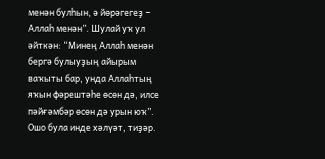менән булһын, ә йөрәгегеҙ − Аллаһ менән”. Шулай уҡ ул әйткән: “Минең Аллаһ менән бергә булыуҙың айырым ваҡыты бар, унда Аллаһтың яҡын фәрештәһе өсөн дә, илсе пәйғәмбәр өсөн дә урын юҡ”. Ошо була инде хәлүәт, тиҙәр.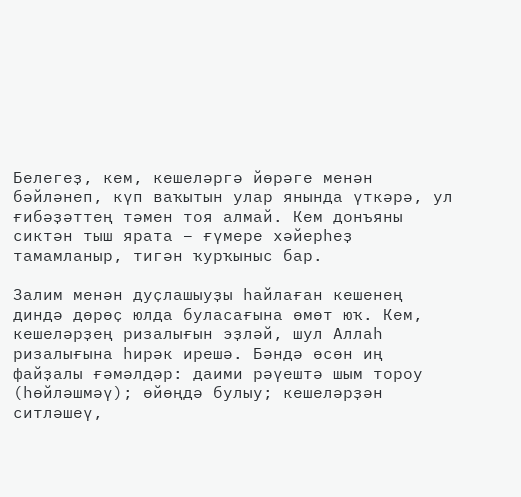Белегеҙ, кем, кешеләргә йөрәге менән бәйләнеп, күп ваҡытын улар янында үткәрә, ул ғибәҙәттең тәмен тоя алмай. Кем донъяны сиктән тыш ярата − ғүмере хәйерһеҙ тамамланыр, тигән ҡурҡыныс бар.

Залим менән дуҫлашыуҙы һайлаған кешенең диндә дөрөҫ юлда буласағына өмөт юҡ. Кем, кешеләрҙең ризалығын эҙләй, шул Аллаһ ризалығына һирәк ирешә. Бәндә өсөн иң файҙалы ғәмәлдәр: даими рәүештә шым тороу (һөйләшмәү); өйөңдә булыу; кешеләрҙән ситләшеү,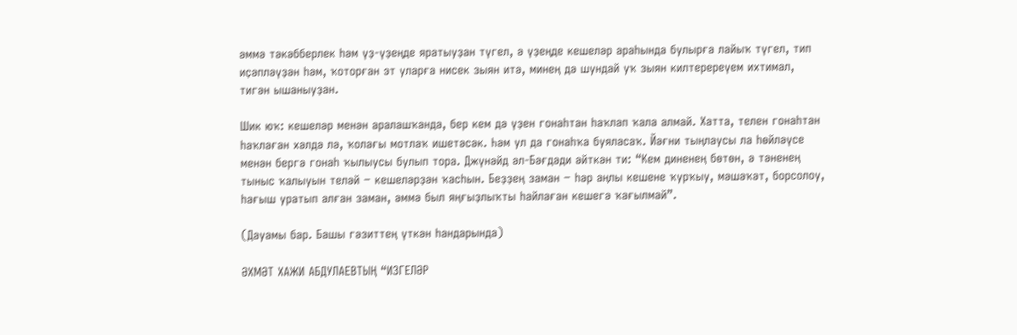әммә тәкәбберлек һәм үҙ-үҙеңде яратыуҙан түгел, ә үҙеңде кешеләр араһында булырға лайыҡ түгел, тип иҫәпләүҙән һәм, ҡоторған эт уларға нисек зыян итә, минең дә шундай уҡ зыян килтеререүем ихтимал, тигән ышаныуҙан.

Шик юҡ: кешеләр менән аралашҡанда, бер кем дә үҙен гонаһтан һаҡлап ҡала алмай. Хатта, телен гонаһтан һаҡлаған хәлдә лә, ҡолағы мотлаҡ ишетәсәк. Һәм ул да гонаһҡа буяласаҡ. Йәғни тыңлаусы ла һөйләүсе менән бергә гонаһ ҡылыусы булып тора. Джүнәйд әл-Бәғдәди әйткән ти: “Кем диненең бөтөн, ә тәненең тыныс ҡалыуын теләй − кешеләрҙән ҡасһын. Беҙҙең заман − һәр аңлы кешене ҡурҡыу, мәшәҡәт, борсолоу, һағыш уратып алған заман, әммә был яңғыҙлыҡты һайлаған кешегә ҡағылмай”.

(Дауамы бар. Башы гәзиттең үткән һандарында)

ӘХМӘТ ХАЖИ АБДУЛАЕВТЫҢ “ИЗГЕЛӘР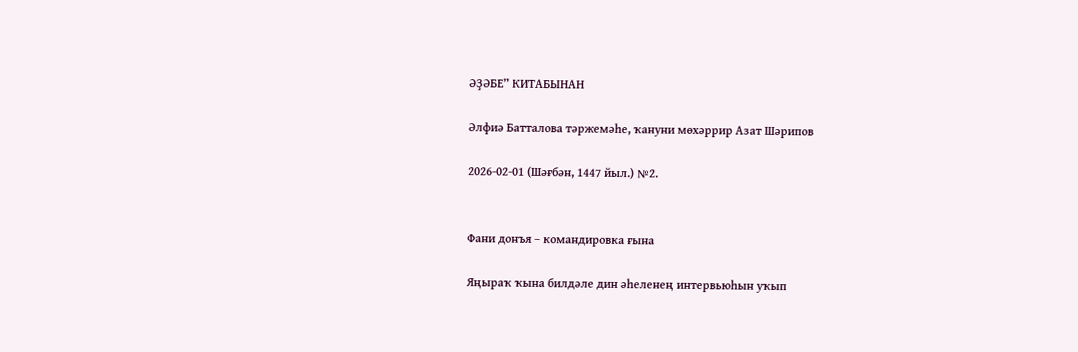ӘҘӘБЕ” КИТАБЫНАН

Әлфиә Батталова тәржемәһе, ҡануни мөхәррир Азат Шәрипов

2026-02-01 (Шәғбән, 1447 йыл.) №2.


Фани донъя – командировка ғына

Яңыраҡ ҡына билдәле дин әһеленең интервьюһын уҡып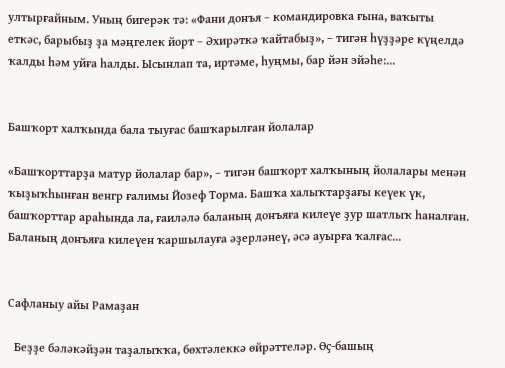ултырғайным. Уның бигерәк тә: «Фани донъя – командировка ғына, ваҡыты еткәс, барыбыҙ ҙа мәңгелек йорт – Әхирәткә ҡайтабыҙ», – тигән һүҙҙәре күңелдә ҡалды һәм уйға һалды. Ысынлап та, иртәме, һуңмы, бар йән эйәһе:...


Башҡорт халҡында бала тыуғас башҡарылған йолалар

«Башҡорттарҙа матур йолалар бар», – тигән башҡорт халҡының йолалары менән ҡыҙыҡһынған венгр ғалимы Йозеф Торма. Башҡа халыҡтарҙағы кеүек үк, башҡорттар араһында ла, ғаиләлә баланың донъяға килеүе ҙур шатлыҡ һаналған. Баланың донъяға килеүен ҡаршылауға әҙерләнеү, әсә ауырға ҡалғас...


Сафланыу айы Рамаҙан

  Беҙҙе бәләкәйҙән таҙалыҡҡа, бөхтәлеккә өйрәттеләр. Өҫ-башың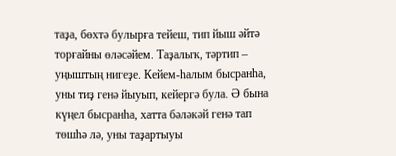таҙа, бөхтә булырға тейеш, тип йыш әйтә торғайны өләсәйем. Таҙалыҡ, тәртип – уңыштың нигеҙе. Кейем-һалым бысранһа, уны тиҙ генә йыуып, кейергә була. Ә бына күңел бысранһа, хатта бәләкәй генә тап төшһә лә, уны таҙартыуы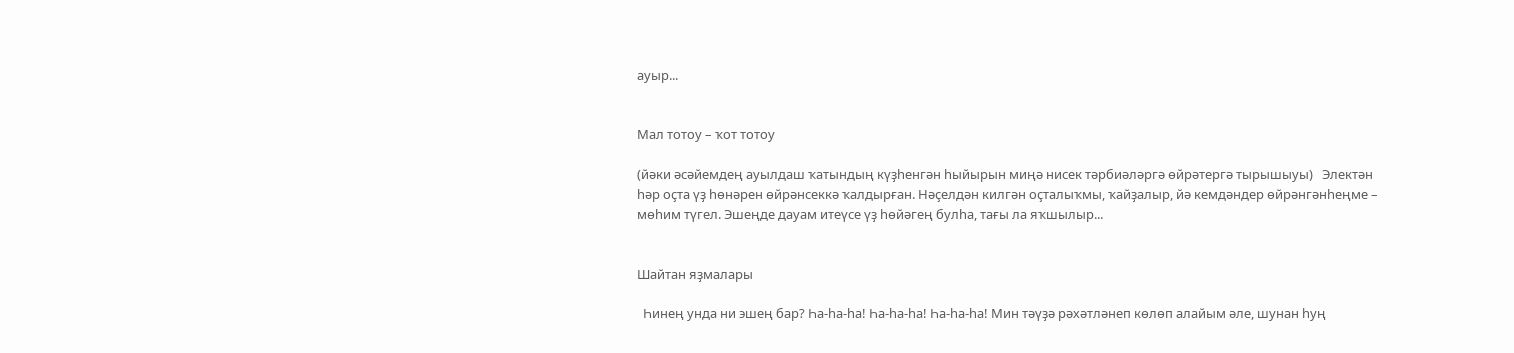ауыр...


Мал тотоу – ҡот тотоу

(йәки әсәйемдең ауылдаш ҡатындың күҙһенгән һыйырын миңә нисек тәрбиәләргә өйрәтергә тырышыуы)   Электән һәр оҫта үҙ һөнәрен өйрәнсеккә ҡалдырған. Нәҫелдән килгән оҫталыҡмы, ҡайҙалыр, йә кемдәндер өйрәнгәнһеңме – мөһим түгел. Эшеңде дауам итеүсе үҙ һөйәгең булһа, тағы ла яҡшылыр...


Шайтан яҙмалары

  Һинең унда ни эшең бар? Һа-һа-һа! Һа-һа-һа! Һа-һа-һа! Мин тәүҙә рәхәтләнеп көлөп алайым әле, шунан һуң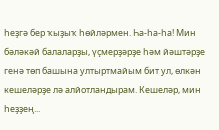һеҙгә бер ҡыҙыҡ һөйләрмен. Һа-һа-һа! Мин бәләкәй балаларҙы, үҫмерҙәрҙе һәм йәштәрҙе генә төп башына ултыртмайым бит ул, өлкән кешеләрҙе лә алйотландырам. Кешеләр, мин һеҙҙең...